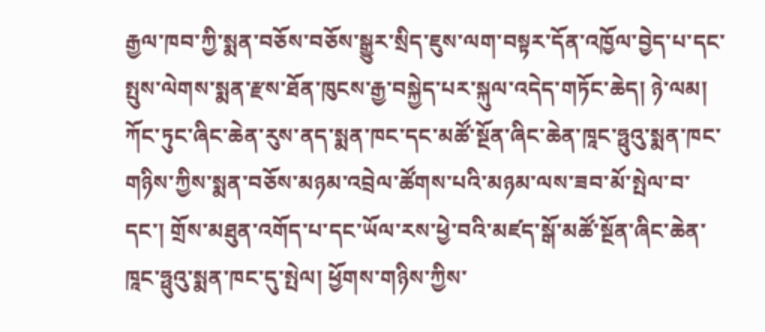རྒྱལ་ཁབ་ཀྱི་སྨན་བཅོས་བཅོས་སྒྱུར་སྲིད་ཇུས་ལག་བསྟར་དོན་འཁྱོལ་བྱེད་པ་དང་སྤུས་ལེགས་སྨན་རྫས་ཐོན་ཁུངས་རྒྱ་བསྐྱེད་པར་སྐུལ་འདེད་གཏོང་ཆེད། ཉེ་ལམ། ཀོང་ཏུང་ཞིང་ཆེན་རུས་ནད་སྨན་ཁང་དང་མཚོ་སྔོན་ཞིང་ཆེན་ཁཱང་ཧྥུའུ་སྨན་ཁང་གཉིས་ཀྱིས་སྨན་བཅོས་མཉམ་འབྲེལ་ཚོགས་པའི་མཉམ་ལས་ཟབ་མོ་སྤེལ་བ་དང་། གྲོས་མཐུན་འགོད་པ་དང་ཡོལ་རས་ཕྱེ་བའི་མཛད་སྒོ་མཚོ་སྔོན་ཞིང་ཆེན་ཁཱང་ཧྥུའུ་སྨན་ཁང་དུ་སྤེལ། ཕྱོགས་གཉིས་ཀྱིས་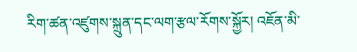རིག་ཚན་འཛུགས་སྐྲུན་དང་ལག་རྩལ་རོགས་སྐྱོར། འཇོན་མི་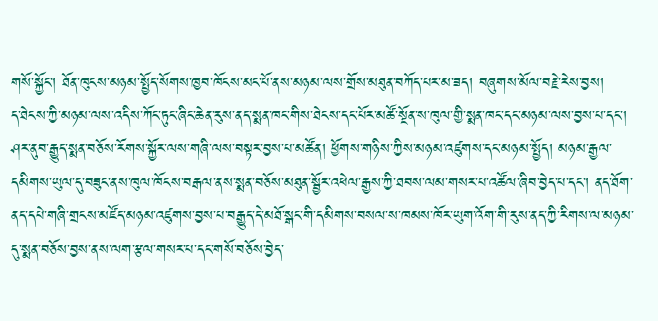གསོ་སྐྱོང་། ཐོན་ཁུངས་མཉམ་སྤྱོད་སོགས་ཁྱབ་ཁོངས་མང་པོ་ནས་མཉམ་ལས་གྲོས་མཐུན་བཀོད་པར་མ་ཟད། བཞུགས་མོལ་བརྗེ་རེས་བྱས།
ད་ཐེངས་ཀྱི་མཉམ་ལས་འདིས་ཀོང་ཏུང་ཞིང་ཆེན་རུས་ནད་སྨན་ཁང་གིས་ཐེངས་དང་པོར་མཚོ་སྔོན་ས་ཁུལ་གྱི་སྨན་ཁང་དང་མཉམ་ལས་བྱས་པ་དང་། ཤར་ནུབ་རྒྱུད་སྨན་བཅོས་རོགས་སྐྱོར་ལས་གཞི་ལས་བསྟར་བྱས་པ་མཚོན། ཕྱོགས་གཉིས་ཀྱིས་མཉམ་འཛུགས་དང་མཉམ་སྤྱོད། མཉམ་རྒྱལ་དམིགས་ཡུལ་དུ་བཟུང་ནས་ཁུལ་ཁོངས་བརྒལ་ནས་སྨན་བཅོས་མཐུན་སྦྱོར་འཕེལ་རྒྱས་ཀྱི་ཐབས་ལམ་གསར་པ་འཚོལ་ཞིབ་བྱེད་པ་དང་། ནད་ཐོག་ནད་དཔེ་གཞི་གྲངས་མཛོད་མཉམ་འཛུགས་བྱས་པ་བརྒྱུད་དེ་མཐོ་སྒང་གི་དམིགས་བསལ་ས་ཁམས་ཁོར་ཡུག་འོག་གི་རུས་ནད་ཀྱི་རིགས་ལ་མཉམ་དུ་སྨན་བཅོས་བྱས་ནས་ལག་རྩལ་གསར་པ་དང་གསོ་བཅོས་བྱེད་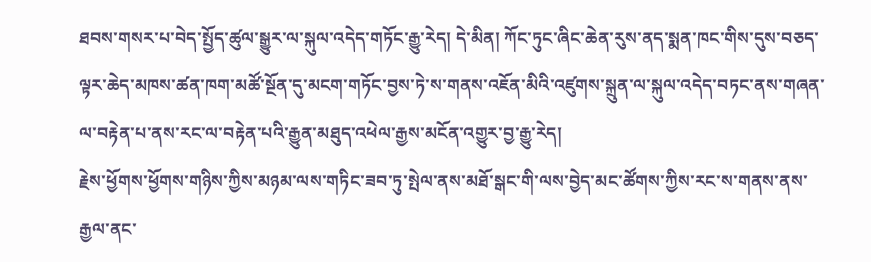ཐབས་གསར་པ་བེད་སྤྱོད་ཚུལ་སྒྱུར་ལ་སྐུལ་འདེད་གཏོང་རྒྱུ་རེད། དེ་མིན། ཀོང་ཏུང་ཞིང་ཆེན་རུས་ནད་སྨན་ཁང་གིས་དུས་བཅད་ལྟར་ཆེད་མཁས་ཚན་ཁག་མཚོ་སྔོན་དུ་མངག་གཏོང་བྱས་ཏེ་ས་གནས་འཇོན་མིའི་འཛུགས་སྐྲུན་ལ་སྐུལ་འདེད་བཏང་ནས་གཞན་ལ་བརྟེན་པ་ནས་རང་ལ་བརྟེན་པའི་རྒྱུན་མཐུད་འཕེལ་རྒྱས་མངོན་འགྱུར་བྱ་རྒྱུ་རེད།
རྗེས་ཕྱོགས་ཕྱོགས་གཉིས་ཀྱིས་མཉམ་ལས་གཏིང་ཟབ་ཏུ་སྤེལ་ནས་མཐོ་སྒང་གི་ལས་བྱེད་མང་ཚོགས་ཀྱིས་རང་ས་གནས་ནས་རྒྱལ་ནང་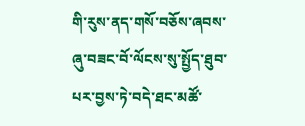གི་རུས་ནད་གསོ་བཅོས་ཞབས་ཞུ་བཟང་བོ་ལོངས་སུ་སྤྱོད་ཐུབ་པར་བྱས་ཏེ་བདེ་ཐང་མཚོ་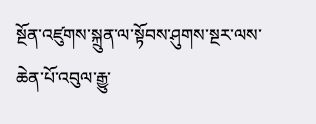སྔོན་འཛུགས་སྐྲུན་ལ་སྟོབས་ཤུགས་སྔར་ལས་ཆེན་པོ་འབུལ་རྒྱུ་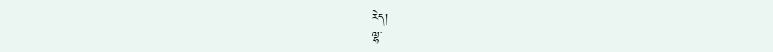རེད།
ལྷ་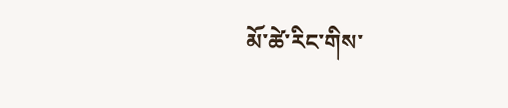མོ་ཚེ་རིང་གིས་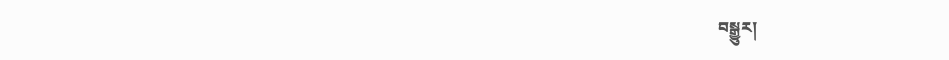བསྒྱུར།